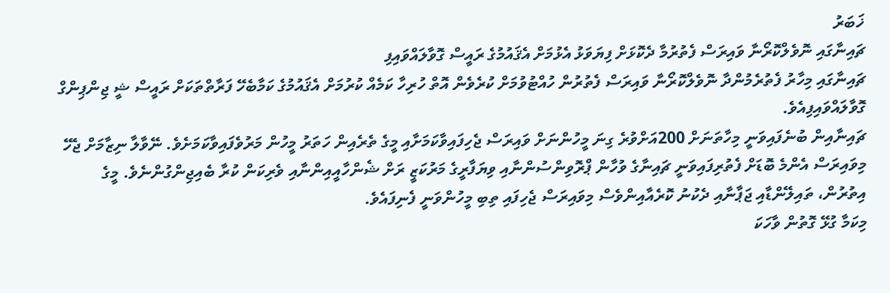ޚަބަރު
ޗައިނާގައި ނޮވެލްކޮރޯނާ ވައިރަސް ފެތުރުމާ ދެކޮޅަށް ފިޔަވަޅު އެޅުމަށް އެޤައުމުގެ ރައީސް ގޮވާލައްވައިފި
ޗައިނާގައި މިހާރު ފެތުރެމުންދާ ނޮވެލްކޮރޯނާ ވައިރަސް ފެތުރުން ހުއްޓުވުމަށް ކުރެވެން އޮތް ހުރިހާ ކަމެއް ކުރުމަށް އެޤައުމުގެ ކަމާބެހޭ ފަރާތްތަކަށް ރައީސް ޝީ ޖިންޕިންގް ގޮވާލައްވައިފިއެވެ.
ޗައިނާއިން ބުނެފައިވަނީ މިހާތަނަށް 200އަށްވުރެ ގިނަ މީހުންނަށް ވައިރަސް ޖެހިފައިވާކަމަށާއި މީގެ ތެރެއިން ހަތަރު މީހުން މަރުވެފައިވާކަމަށެވެ. ނޭވާލާ ނިޒާމަށް ޖެހޭ މިވައިރަސް އެންމެ ބޮޑަށް ފެތުރިފައިވަނީ ޗައިނާގެ ވުހާން ޕްރޮވިންސުންނާއި ވިޔަފާރީގެ މަރުކަޒީ ރަށް ޝެންހާއީއިންނާއި ވެރިކަން ކުރާ ބެއިޖިންގުންނެވެ. މީގެ އިތުރުން، ތައިލޭންޑާއި ޖަޕާނާއި ދެކުނު ކޮރެއާއިންވެސް މިވައިރަސް ޖެހިފައި ތިބި މީހުންވަނީ ފެނިފައެވެ.
މިކަމާ ގުޅޭ ގޮތުން ވާހަކަ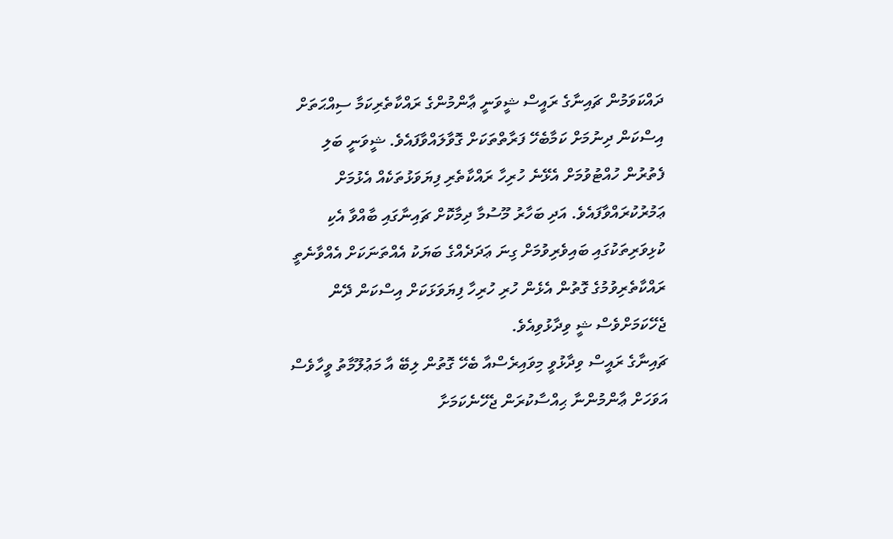ދައްކަވަމުން ޗައިނާގެ ރައީސް ޝީވަނީ ޢާންމުންގެ ރައްކާތެރިކަމާ ސިއްޙަތަށް އިސްކަން ދިނުމަށް ކަމާބެހޭ ފަރާތްތަކަށް ގޮވާލައްވާފައެވެ. ޝީވަނީ ބަލި ފެތުރުން ހުއްޓުވުމަށް އެޅޭނެ ހުރިހާ ރައްކާތެރި ފިޔަވަޅުތަކެއް އެޅުމަށް ޢަމުރުކުރައްވާފައެވެ. އަދި ބަހާރު މޫސުމާ ދިމާކޮށް ޗައިނާގައި ބާއްވާ އެކި ކުޅިވަރިތަކުގައި ބައިވެރިވުމަށް ގިނަ ޢަދަދެއްގެ ބަޔަކު އެއްތަނަކަށް އެއްވާނެތީ ރައްކާތެރިވުމުގެ ގޮތުން އެޅެން ހުރި ހުރިހާ ފިޔަވަޅަކަށް އިސްކަން ދޭން ޖެހޭކަމަށްވެސް ޝީ ވިދާޅުވިއެވެ.
ޗައިނާގެ ރައީސް ވިދާޅުވީ މިވައިރެސްއާ ބެހޭ ގޮތުން ލިބޭ އާ މަޢުލޫމާތު ވީހާވެސް އަވަހަށް ޢާންމުންނާ ޙިއްސާކުރަން ޖެހޭނެކަމަށާ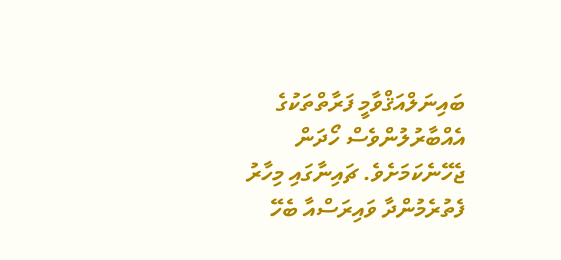ބައިނަލްއަޤްވާމީ ފަރާތްތަކުގެ އެއްބާރުލުންވެސް ހޯދަން ޖެހޭނެކަމަށެވެ. ޗައިނާގައި މިހާރު ފެތުރެމުންދާ ވައިރަސްއާ ބެހޭ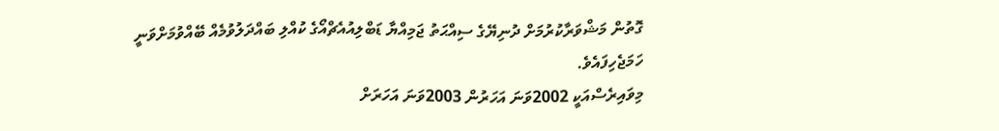ގޮތުން މަޝްވަރާކުރުމަށް ދުނިޔޭގެ ސިއްޙަތު ޖަމިއްޔާ ޑަބްލިއުއެޗްއޯގެ ކުއްލި ބައްދަލުވުމެއް ބޭއްވުމަށްވަނީ ހަމަޖެހިފައެވެ.
މިވައިރެސްއަކީ 2002ވަނަ އަހަރުން 2003ވަނަ އަހަރަށް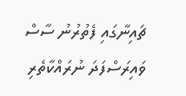ޗައިނާގައި ފެތުރުނު ސާސް ވައިރަސްފަދަ ނުރައްކާތެރި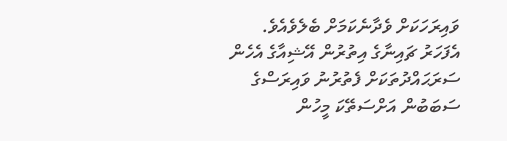ވައިރަހަކަށް ވެދާނެކަމަށް ބެލެވެއެވެ. އެފަހަރު ޗައިނާގެ އިތުރުން އޭޝިއާގެ އެހެން ސަރަޙައްދުތަކަށް ފެތުރުނު ވައިރަސްގެ ސަބަބުން އަށްސަތޭކަ މީހުން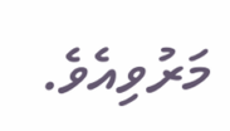މަރުވިއެވެ.